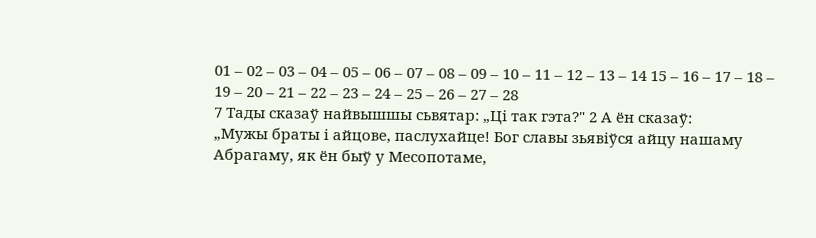01 – 02 – 03 – 04 – 05 – 06 – 07 – 08 – 09 – 10 – 11 – 12 – 13 – 14 15 – 16 – 17 – 18 – 19 – 20 – 21 – 22 – 23 – 24 – 25 – 26 – 27 – 28
7 Тады сказаў найвышшы сьвятар: „Ці так гэта?" 2 А ён сказаў:
„Мужы браты і айцове, паслухайце! Бог славы зьявіўся айцу нашаму Абрагаму, як ён быў у Месопотаме,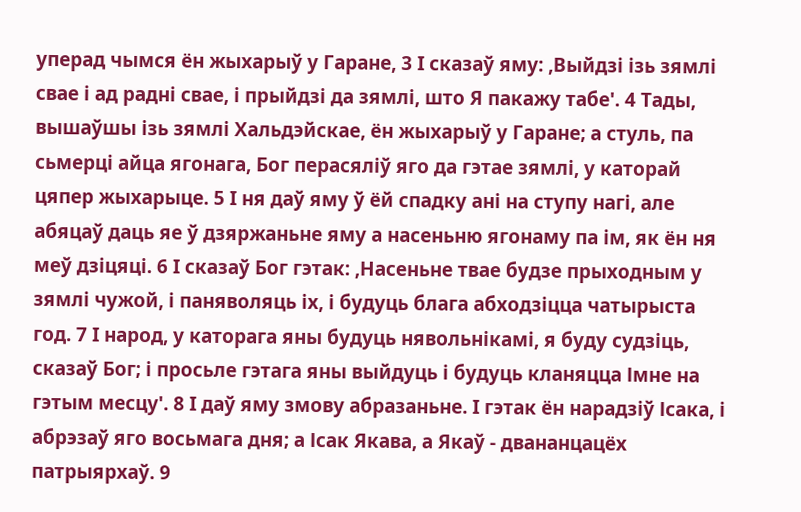уперад чымся ён жыхарыў у Гаране, 3 I сказаў яму: ,Выйдзі ізь зямлі свае і ад радні свае, і прыйдзі да зямлі, што Я пакажу табе'. 4 Тады, вышаўшы ізь зямлі Хальдэйскае, ён жыхарыў у Гаране; а стуль, па сьмерці айца ягонага, Бог перасяліў яго да гэтае зямлі, у каторай цяпер жыхарыце. 5 I ня даў яму ў ёй спадку ані на ступу нагі, але абяцаў даць яе ў дзяржаньне яму а насеньню ягонаму па ім, як ён ня меў дзіцяці. 6 I сказаў Бог гэтак: ,Насеньне твае будзе прыходным у зямлі чужой, і паняволяць іх, і будуць блага абходзіцца чатырыста год. 7 I народ, у каторага яны будуць нявольнікамі, я буду судзіць, сказаў Бог; і просьле гэтага яны выйдуць і будуць кланяцца Імне на гэтым месцу'. 8 I даў яму змову абразаньне. I гэтак ён нарадзіў Ісака, і абрэзаў яго восьмага дня; а Ісак Якава, а Якаў - двананцацёх патрыярхаў. 9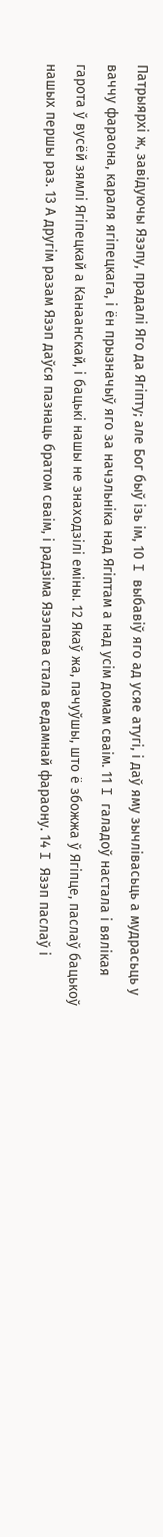Патрыярхі ж, завідуючы Язэпу, прадалі Яго да Ягіпту; але Бог быў ізь ім, 10 I выбавіў яго ад усяе атугі, і даў яму зычлівасьць а мудрасьць у ваччу фараона, караля ягіпецкага, і ён прызначыў яго за начэльніка над Ягіптам а над усім домам сваім. 11 I галадоў настала і вялікая гарота ў вусёй зямлі Ягіпецкай а Канаанскай, і бацькі нашы не знаходзілі еміны. 12 Якаў жа, пачуўшы, што ё збожжа ў Ягіпце, паслаў бацькоў нашых першы раз. 13 А другім разам Язэп даўся пазнаць братом сваім, і радзіма Язэпава стала ведамнай фараону. 14 I Язэп паслаў і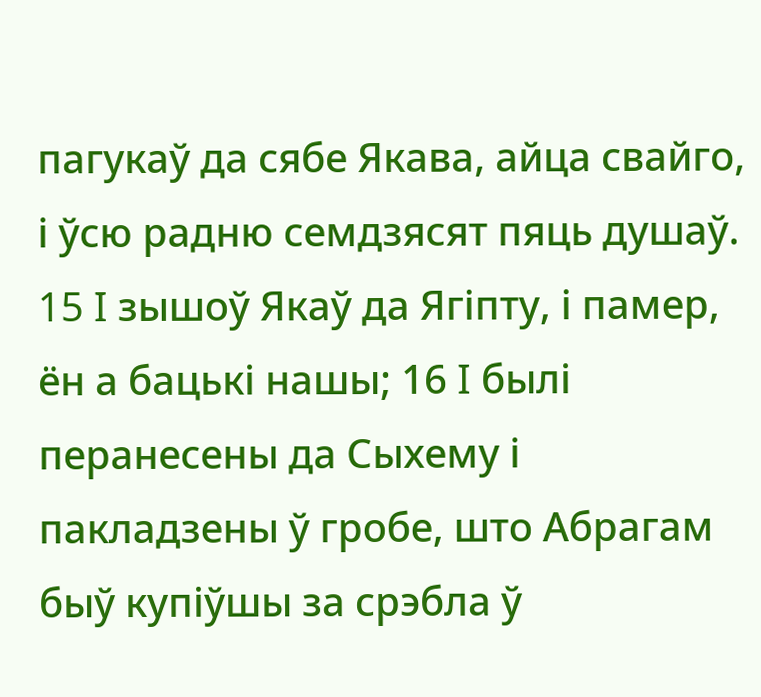пагукаў да сябе Якава, айца свайго, і ўсю радню семдзясят пяць душаў. 15 I зышоў Якаў да Ягіпту, і памер, ён а бацькі нашы; 16 I былі перанесены да Сыхему і пакладзены ў гробе, што Абрагам быў купіўшы за срэбла ў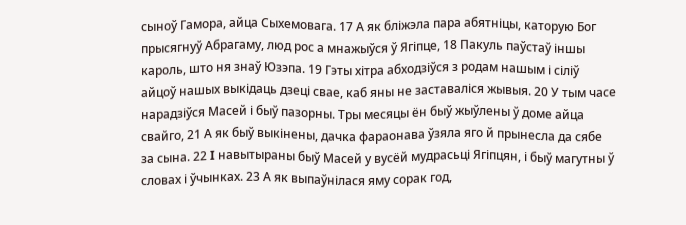сыноў Гамора, айца Сыхемовага. 17 А як бліжэла пара абятніцы, каторую Бог прысягнуў Абрагаму, люд рос а мнажыўся ў Ягіпце, 18 Пакуль паўстаў іншы кароль, што ня знаў Юзэпа. 19 Гэты хітра абходзіўся з родам нашым і сіліў айцоў нашых выкідаць дзеці свае, каб яны не заставаліся жывыя. 20 У тым часе нарадзіўся Масей і быў пазорны. Тры месяцы ён быў жыўлены ў доме айца свайго, 21 А як быў выкінены, дачка фараонава ўзяла яго й прынесла да сябе за сына. 22 I навытыраны быў Масей у вусёй мудрасьці Ягіпцян, і быў магутны ў словах і ўчынках. 23 А як выпаўнілася яму сорак год,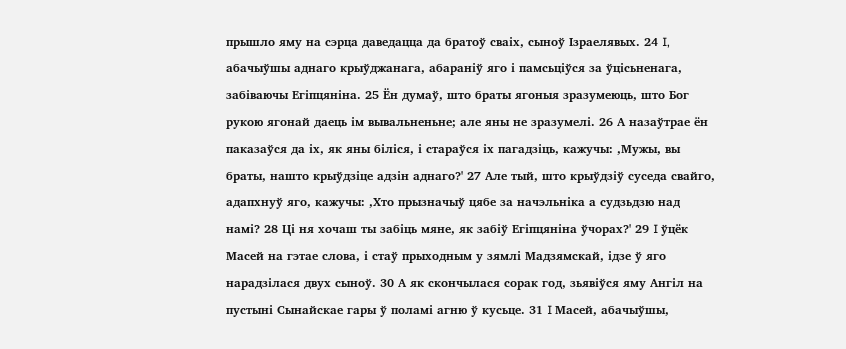прышло яму на сэрца даведацца да братоў сваіх, сыноў Ізраелявых. 24 I, абачыўшы аднаго крыўджанага, абараніў яго і памсьціўся за ўцісьненага, забіваючы Егіпцяніна. 25 Ён думаў, што браты ягоныя зразумеюць, што Бог рукою ягонай даець ім вывальненьне; але яны не зразумелі. 26 А назаўтрае ён паказаўся да іх, як яны біліся, і стараўся іх пагадзіць, кажучы: ,Мужы, вы браты, нашто крыўдзіце адзін аднаго?' 27 Але тый, што крыўдзіў суседа свайго, адапхнуў яго, кажучы: ,Хто прызначыў цябе за начэльніка а судзьдзю над намі? 28 Ці ня хочаш ты забіць мяне, як забіў Егіпцяніна ўчорах?' 29 I ўцёк Масей на гэтае слова, і стаў прыходным у зямлі Мадзямскай, ідзе ў яго нарадзілася двух сыноў. 30 А як скончылася сорак год, зьявіўся яму Ангіл на пустыні Сынайскае гары ў поламі агню ў кусьце. 31 I Масей, абачыўшы,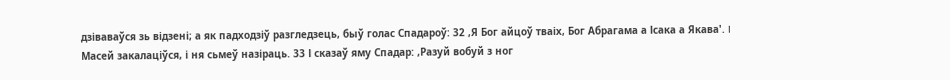дзіваваўся зь відзені; а як падходзіў разгледзець, быў голас Спадароў: 32 ,Я Бог айцоў тваіх, Бог Абрагама а Ісака а Якава'. I Масей закалаціўся, і ня сьмеў назіраць. 33 І сказаў яму Спадар: ,Разуй вобуй з ног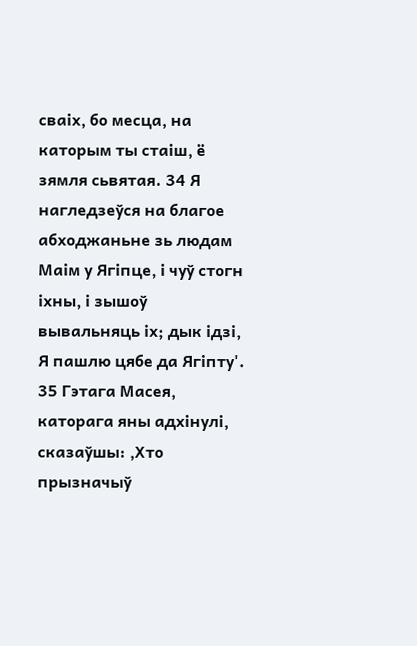сваіх, бо месца, на каторым ты стаіш, ё зямля сьвятая. 34 Я нагледзеўся на благое абходжаньне зь людам Маім у Ягіпце, і чуў стогн іхны, і зышоў вывальняць іх; дык ідзі, Я пашлю цябе да Ягіпту'. 35 Гэтага Масея, каторага яны адхінулі, сказаўшы: ,Хто прызначыў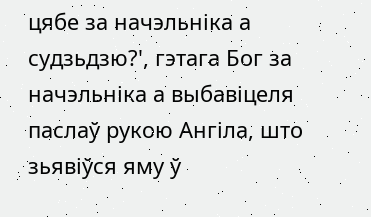цябе за начэльніка а судзьдзю?', гэтага Бог за начэльніка а выбавіцеля паслаў рукою Ангіла, што зьявіўся яму ў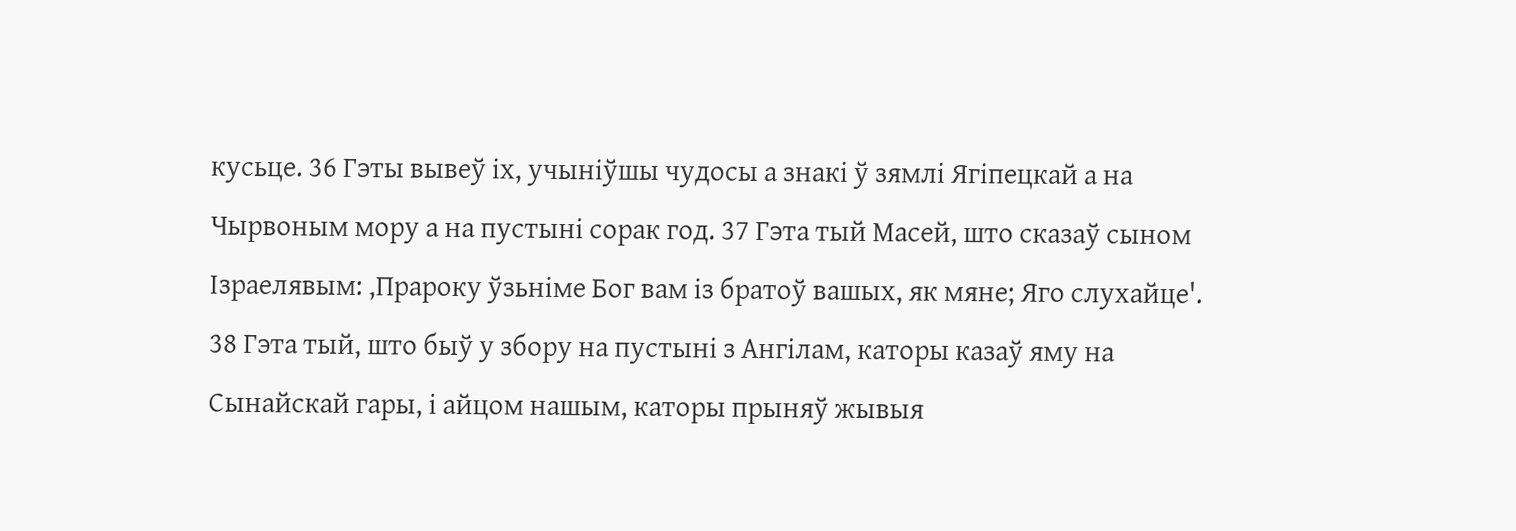кусьце. 36 Гэты вывеў іх, учыніўшы чудосы а знакі ў зямлі Ягіпецкай а на Чырвоным мору а на пустыні сорак год. 37 Гэта тый Масей, што сказаў сыном Ізраелявым: ,Прароку ўзьніме Бог вам із братоў вашых, як мяне; Яго слухайце'. 38 Гэта тый, што быў у збору на пустыні з Ангілам, каторы казаў яму на Сынайскай гары, і айцом нашым, каторы прыняў жывыя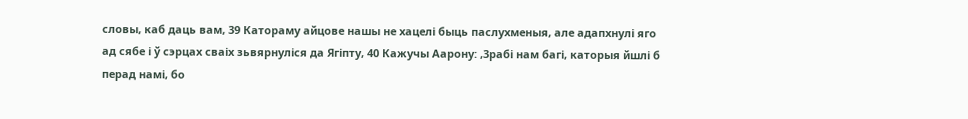словы, каб даць вам, 39 Катораму айцове нашы не хацелі быць паслухменыя, але адапхнулі яго ад сябе і ў сэрцах сваіх зьвярнуліся да Ягіпту, 40 Кажучы Аарону: ,3рабі нам багі, каторыя йшлі б перад намі, бо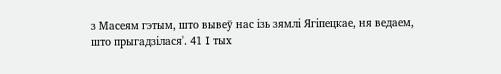з Масеям гэтым, што вывеў нас ізь зямлі Ягіпецкае, ня ведаем, што прыгадзілася'. 41 I тых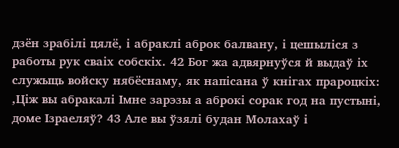дзён зрабілі цялё, і абраклі аброк балвану, і цешыліся з работы рук сваіх собскіх. 42 Бог жа адвярнуўся й выдаў іх служыць войску нябёснаму, як напісана ў кнігах прароцкіх: ,Ціж вы абракалі Імне зарэзы а аброкі сорак год на пустыні, доме Ізраеляў? 43 Але вы ўзялі будан Молахаў і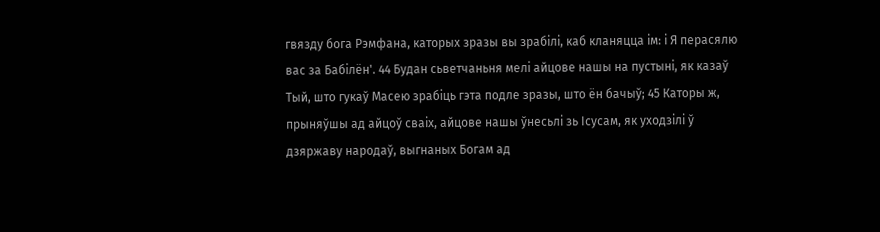гвязду бога Рэмфана, каторых зразы вы зрабілі, каб кланяцца ім: і Я перасялю вас за Бабілён'. 44 Будан сьветчаньня мелі айцове нашы на пустыні, як казаў Тый, што гукаў Масею зрабіць гэта подле зразы, што ён бачыў; 45 Каторы ж, прыняўшы ад айцоў сваіх, айцове нашы ўнесьлі зь Ісусам, як уходзілі ў дзяржаву народаў, выгнаных Богам ад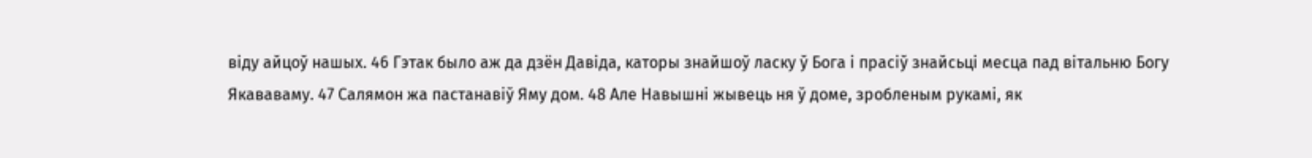віду айцоў нашых. 46 Гэтак было аж да дзён Давіда, каторы знайшоў ласку ў Бога і прасіў знайсьці месца пад вітальню Богу Якававаму. 47 Салямон жа пастанавіў Яму дом. 48 Але Навышні жывець ня ў доме, зробленым рукамі, як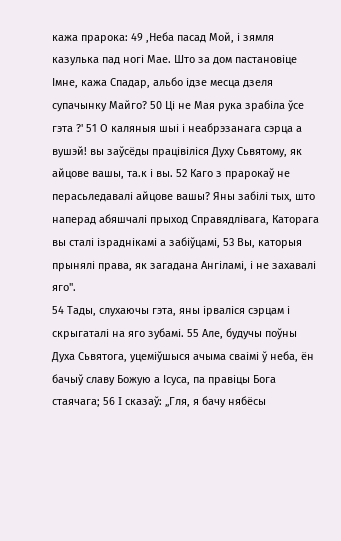кажа прарока: 49 ,Неба пасад Мой, і зямля казулька пад ногі Мае. Што за дом пастановіце Імне, кажа Спадар, альбо ідзе месца дзеля супачынку Майго? 50 Ці не Мая рука зрабіла ўсе гэта ?' 51 О каляныя шыі і неабрэзанага сэрца а вушэй! вы заўсёды працівіліся Духу Сьвятому, як айцове вашы, та.к і вы. 52 Каго з прарокаў не перасьледавалі айцове вашы? Яны забілі тых, што наперад абяшчалі прыход Справядлівага, Каторага вы сталі ізраднікамі а забіўцамі, 53 Вы, каторыя прынялі права, як загадана Ангіламі, і не захавалі яго".
54 Тады, слухаючы гэта, яны ірваліся сэрцам і скрыгаталі на яго зубамі. 55 Але, будучы поўны Духа Сьвятога, уцеміўшыся ачыма сваімі ў неба, ён бачыў славу Божую а Ісуса, па правіцы Бога стаячага; 56 I сказаў: „Гля, я бачу нябёсы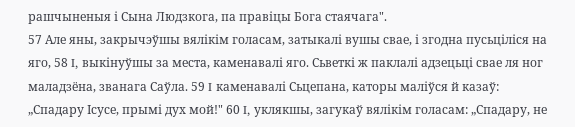рашчыненыя і Сына Людзкога, па правіцы Бога стаячага".
57 Але яны, закрычэўшы вялікім голасам, затыкалі вушы свае, і згодна пусьціліся на яго, 58 I, выкінуўшы за места, каменавалі яго. Сьветкі ж паклалі адзецьці свае ля ног маладзёна, званага Саўла. 59 I каменавалі Сьцепана, каторы маліўся й казаў: „Спадару Ісусе, прымі дух мой!" 60 I, уклякшы, загукаў вялікім голасам: „Спадару, не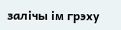залічы ім грэху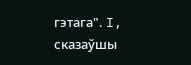гэтага". I, сказаўшы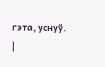гэта, уснуў.
|